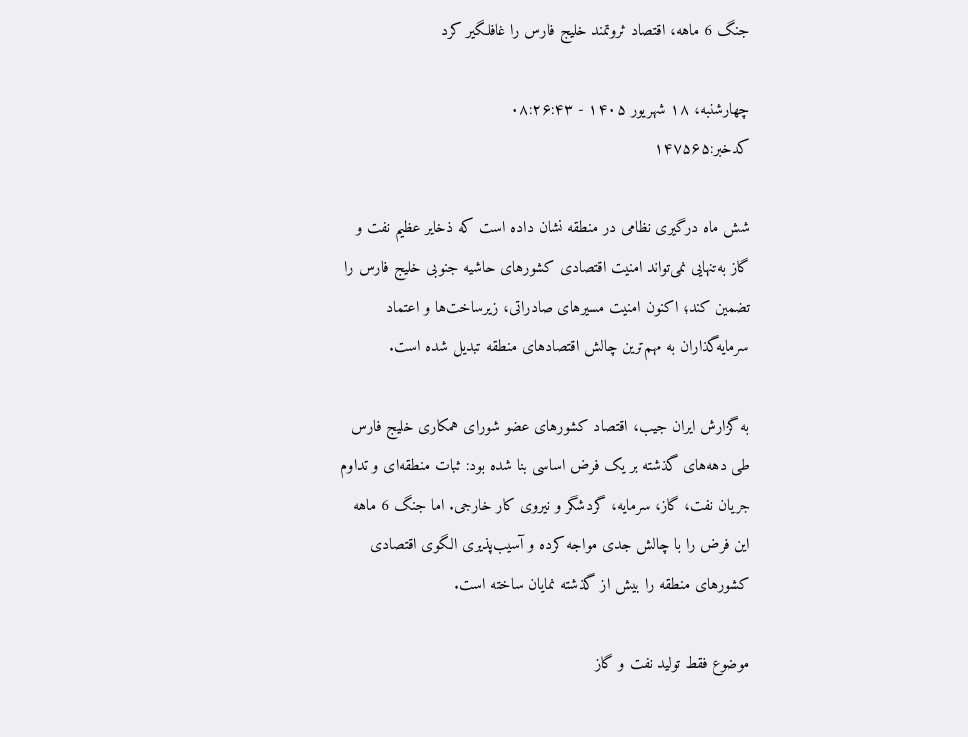جنگ 6 ماهه، اقتصاد ثروتمند خلیج فارس را غافلگیر کرد

چهارشنبه، ۱۸ شهریور ۱۴۰۵ - ۰۸:۲۶:۴۳
کدخبر:۱۴۷۵۶۵

شش ماه درگیری نظامی در منطقه نشان داده است که ذخایر عظیم نفت و گاز به‌تنهایی نمی‌تواند امنیت اقتصادی کشورهای حاشیه جنوبی خلیج فارس را تضمین کند؛ اکنون امنیت مسیرهای صادراتی، زیرساخت‌ها و اعتماد سرمایه‌گذاران به مهم‌ترین چالش اقتصادهای منطقه تبدیل شده است.

به گزارش ایران جیب، اقتصاد کشورهای عضو شورای همکاری خلیج فارس طی دهه‌های گذشته بر یک فرض اساسی بنا شده بود: ثبات منطقه‌ای و تداوم جریان نفت، گاز، سرمایه، گردشگر و نیروی کار خارجی. اما جنگ 6 ماهه این فرض را با چالش جدی مواجه کرده و آسیب‌پذیری الگوی اقتصادی کشورهای منطقه را بیش از گذشته نمایان ساخته است.

موضوع فقط تولید نفت و گاز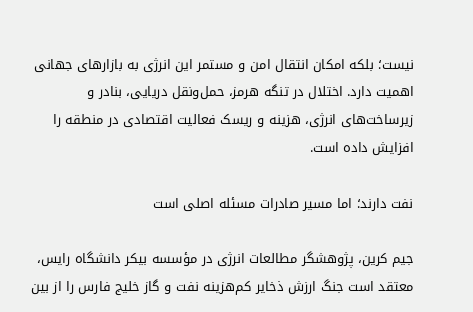نیست؛ بلکه امکان انتقال امن و مستمر این انرژی به بازارهای جهانی اهمیت دارد. اختلال در تنگه هرمز، حمل‌ونقل دریایی، بنادر و زیرساخت‌های انرژی، هزینه و ریسک فعالیت اقتصادی در منطقه را افزایش داده است.

نفت دارند؛ اما مسیر صادرات مسئله اصلی است

جیم کرین، پژوهشگر مطالعات انرژی در مؤسسه بیکر دانشگاه رایس، معتقد است جنگ ارزش ذخایر کم‌هزینه نفت و گاز خلیج فارس را از بین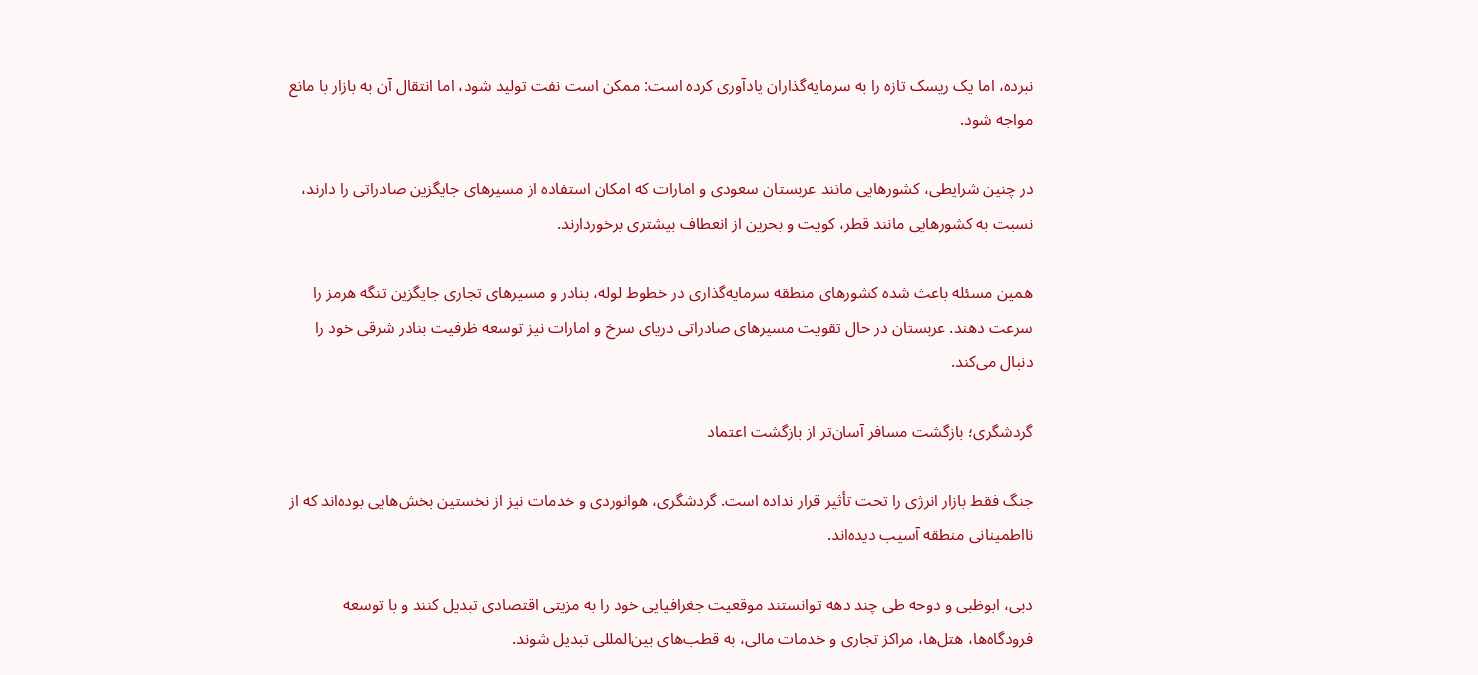نبرده، اما یک ریسک تازه را به سرمایه‌گذاران یادآوری کرده است: ممکن است نفت تولید شود، اما انتقال آن به بازار با مانع مواجه شود.

در چنین شرایطی، کشورهایی مانند عربستان سعودی و امارات که امکان استفاده از مسیرهای جایگزین صادراتی را دارند، نسبت به کشورهایی مانند قطر، کویت و بحرین از انعطاف بیشتری برخوردارند.

همین مسئله باعث شده کشورهای منطقه سرمایه‌گذاری در خطوط لوله، بنادر و مسیرهای تجاری جایگزین تنگه هرمز را سرعت دهند. عربستان در حال تقویت مسیرهای صادراتی دریای سرخ و امارات نیز توسعه ظرفیت بنادر شرقی خود را دنبال می‌کند.

گردشگری؛ بازگشت مسافر آسان‌تر از بازگشت اعتماد

جنگ فقط بازار انرژی را تحت تأثیر قرار نداده است. گردشگری، هوانوردی و خدمات نیز از نخستین بخش‌هایی بوده‌اند که از نااطمینانی منطقه آسیب دیده‌اند.

دبی، ابوظبی و دوحه طی چند دهه توانستند موقعیت جغرافیایی خود را به مزیتی اقتصادی تبدیل کنند و با توسعه فرودگاه‌ها، هتل‌ها، مراکز تجاری و خدمات مالی، به قطب‌های بین‌المللی تبدیل شوند.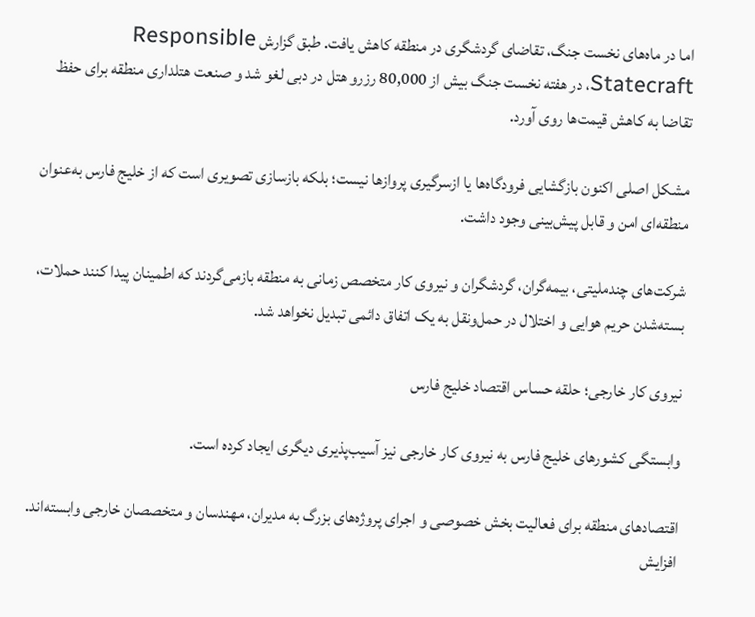اما در ماه‌های نخست جنگ، تقاضای گردشگری در منطقه کاهش یافت. طبق گزارش Responsible Statecraft، در هفته نخست جنگ بیش از 80,000 رزرو هتل در دبی لغو شد و صنعت هتلداری منطقه برای حفظ تقاضا به کاهش قیمت‌ها روی آورد.

مشکل اصلی اکنون بازگشایی فرودگاه‌ها یا ازسرگیری پروازها نیست؛ بلکه بازسازی تصویری است که از خلیج فارس به‌عنوان منطقه‌ای امن و قابل پیش‌بینی وجود داشت.

شرکت‌های چندملیتی، بیمه‌گران، گردشگران و نیروی کار متخصص زمانی به منطقه بازمی‌گردند که اطمینان پیدا کنند حملات، بسته‌شدن حریم هوایی و اختلال در حمل‌ونقل به یک اتفاق دائمی تبدیل نخواهد شد.

نیروی کار خارجی؛ حلقه حساس اقتصاد خلیج فارس

وابستگی کشورهای خلیج فارس به نیروی کار خارجی نیز آسیب‌پذیری دیگری ایجاد کرده است.

اقتصادهای منطقه برای فعالیت بخش خصوصی و اجرای پروژه‌های بزرگ به مدیران، مهندسان و متخصصان خارجی وابسته‌اند. افزایش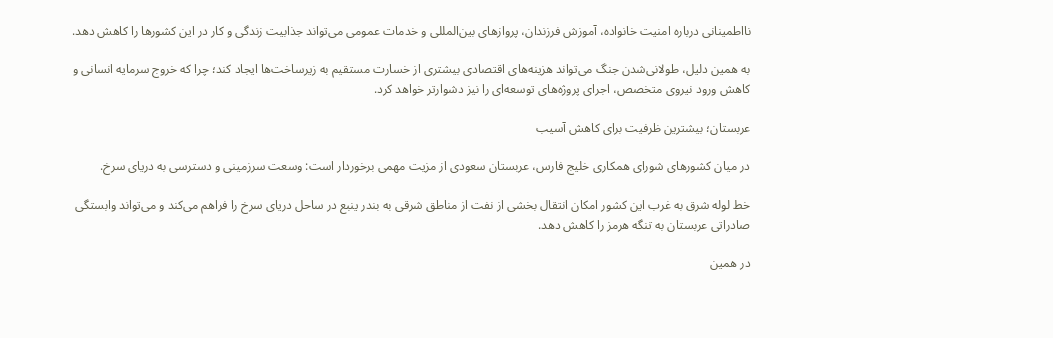نااطمینانی درباره امنیت خانواده، آموزش فرزندان، پروازهای بین‌المللی و خدمات عمومی می‌تواند جذابیت زندگی و کار در این کشورها را کاهش دهد.

به همین دلیل، طولانی‌شدن جنگ می‌تواند هزینه‌های اقتصادی بیشتری از خسارت مستقیم به زیرساخت‌ها ایجاد کند؛ چرا که خروج سرمایه انسانی و کاهش ورود نیروی متخصص، اجرای پروژه‌های توسعه‌ای را نیز دشوارتر خواهد کرد.

عربستان؛ بیشترین ظرفیت برای کاهش آسیب

در میان کشورهای شورای همکاری خلیج فارس، عربستان سعودی از مزیت مهمی برخوردار است: وسعت سرزمینی و دسترسی به دریای سرخ.

خط لوله شرق به غرب این کشور امکان انتقال بخشی از نفت از مناطق شرقی به بندر ینبع در ساحل دریای سرخ را فراهم می‌کند و می‌تواند وابستگی صادراتی عربستان به تنگه هرمز را کاهش دهد.

در همین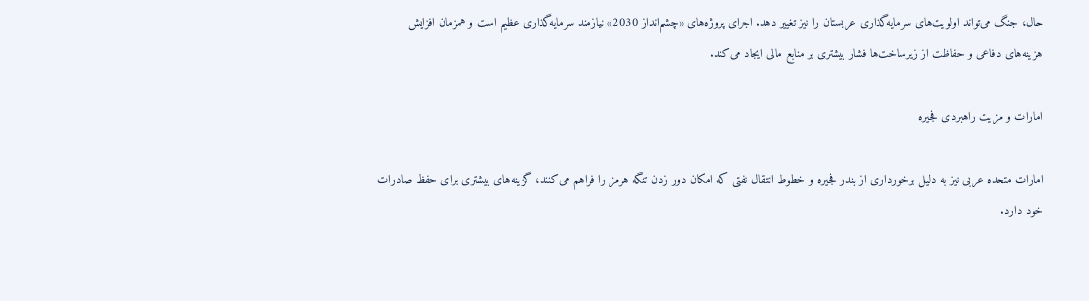حال، جنگ می‌تواند اولویت‌های سرمایه‌گذاری عربستان را نیز تغییر دهد. اجرای پروژه‌های «چشم‌انداز 2030» نیازمند سرمایه‌گذاری عظیم است و همزمان افزایش هزینه‌های دفاعی و حفاظت از زیرساخت‌ها فشار بیشتری بر منابع مالی ایجاد می‌کند.

امارات و مزیت راهبردی فجیره

امارات متحده عربی نیز به دلیل برخورداری از بندر فجیره و خطوط انتقال نفتی که امکان دور زدن تنگه هرمز را فراهم می‌کنند، گزینه‌های بیشتری برای حفظ صادرات خود دارد.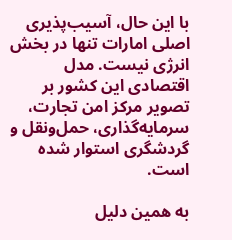با این حال، آسیب‌پذیری اصلی امارات تنها در بخش انرژی نیست. مدل اقتصادی این کشور بر تصویر مرکز امن تجارت، سرمایه‌گذاری، حمل‌ونقل و گردشگری استوار شده است.

به همین دلیل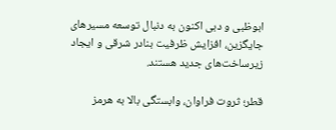ابوظبی و دبی اکنون به دنبال توسعه مسیرهای جایگزین، افزایش ظرفیت بنادر شرقی و ایجاد زیرساخت‌های جدید هستند.

قطر؛ ثروت فراوان، وابستگی بالا به هرمز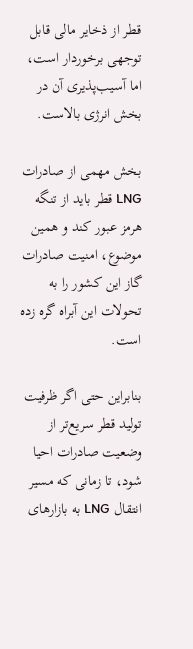قطر از ذخایر مالی قابل توجهی برخوردار است، اما آسیب‌پذیری آن در بخش انرژی بالاست.

بخش مهمی از صادرات LNG قطر باید از تنگه هرمز عبور کند و همین موضوع، امنیت صادرات گاز این کشور را به تحولات این آبراه گره زده است.

بنابراین حتی اگر ظرفیت تولید قطر سریع‌تر از وضعیت صادرات احیا شود، تا زمانی که مسیر انتقال LNG به بازارهای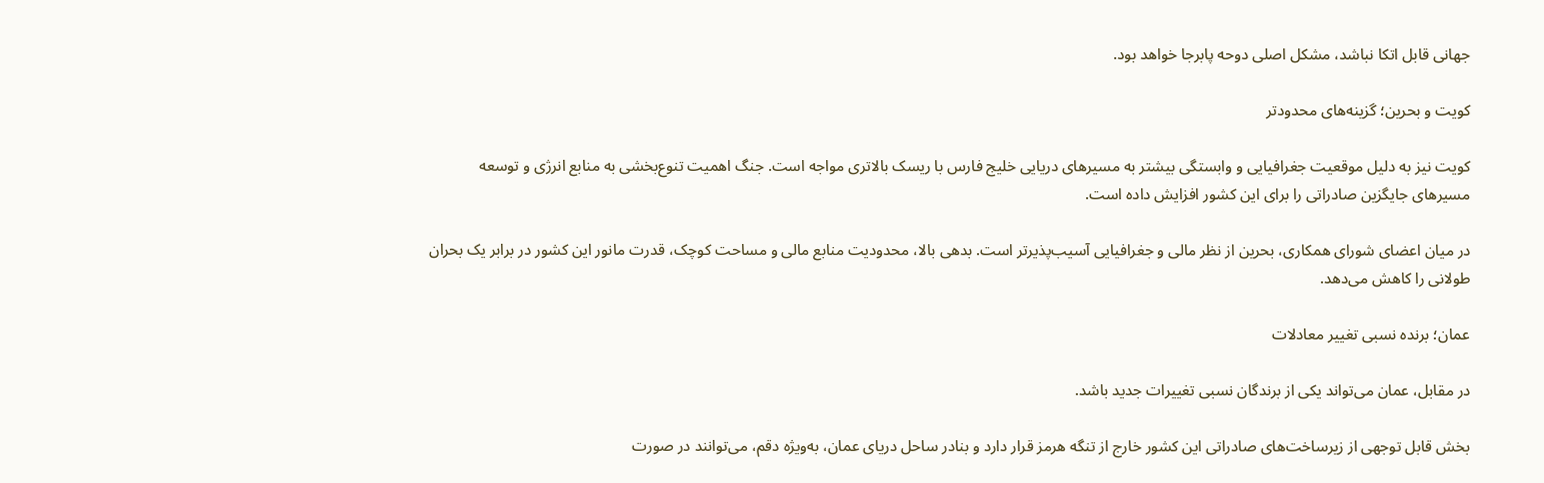جهانی قابل اتکا نباشد، مشکل اصلی دوحه پابرجا خواهد بود.

کویت و بحرین؛ گزینه‌های محدودتر

کویت نیز به دلیل موقعیت جغرافیایی و وابستگی بیشتر به مسیرهای دریایی خلیج فارس با ریسک بالاتری مواجه است. جنگ اهمیت تنوع‌بخشی به منابع انرژی و توسعه مسیرهای جایگزین صادراتی را برای این کشور افزایش داده است.

در میان اعضای شورای همکاری، بحرین از نظر مالی و جغرافیایی آسیب‌پذیرتر است. بدهی بالا، محدودیت منابع مالی و مساحت کوچک، قدرت مانور این کشور در برابر یک بحران طولانی را کاهش می‌دهد.

عمان؛ برنده نسبی تغییر معادلات

در مقابل، عمان می‌تواند یکی از برندگان نسبی تغییرات جدید باشد.

بخش قابل توجهی از زیرساخت‌های صادراتی این کشور خارج از تنگه هرمز قرار دارد و بنادر ساحل دریای عمان، به‌ویژه دقم، می‌توانند در صورت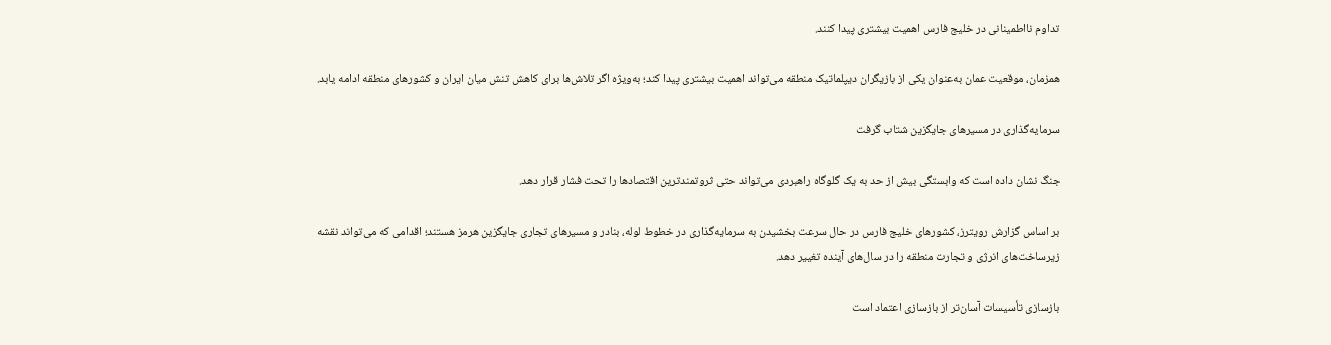تداوم نااطمینانی در خلیج فارس اهمیت بیشتری پیدا کنند.

همزمان، موقعیت عمان به‌عنوان یکی از بازیگران دیپلماتیک منطقه می‌تواند اهمیت بیشتری پیدا کند؛ به‌ویژه اگر تلاش‌ها برای کاهش تنش میان ایران و کشورهای منطقه ادامه یابد.

سرمایه‌گذاری در مسیرهای جایگزین شتاب گرفت

جنگ نشان داده است که وابستگی بیش از حد به یک گلوگاه راهبردی می‌تواند حتی ثروتمندترین اقتصادها را تحت فشار قرار دهد.

بر اساس گزارش رویترز، کشورهای خلیج فارس در حال سرعت بخشیدن به سرمایه‌گذاری در خطوط لوله، بنادر و مسیرهای تجاری جایگزین هرمز هستند؛ اقدامی که می‌تواند نقشه زیرساخت‌های انرژی و تجارت منطقه را در سال‌های آینده تغییر دهد.

بازسازی تأسیسات آسان‌تر از بازسازی اعتماد است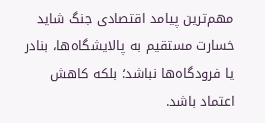مهم‌ترین پیامد اقتصادی جنگ شاید خسارت مستقیم به پالایشگاه‌ها، بنادر یا فرودگاه‌ها نباشد؛ بلکه کاهش اعتماد باشد.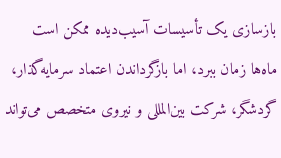بازسازی یک تأسیسات آسیب‌دیده ممکن است ماه‌ها زمان ببرد، اما بازگرداندن اعتماد سرمایه‌گذار، گردشگر، شرکت بین‌المللی و نیروی متخصص می‌تواند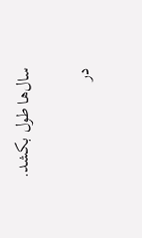سال‌ها طول بکشد.

در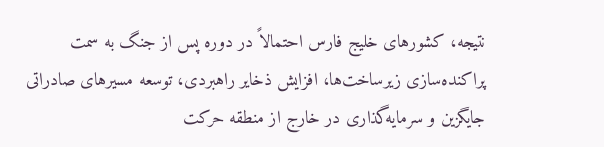نتیجه، کشورهای خلیج فارس احتمالاً در دوره پس از جنگ به سمت پراکنده‌سازی زیرساخت‌ها، افزایش ذخایر راهبردی، توسعه مسیرهای صادراتی جایگزین و سرمایه‌گذاری در خارج از منطقه حرکت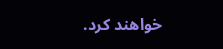خواهند کرد.